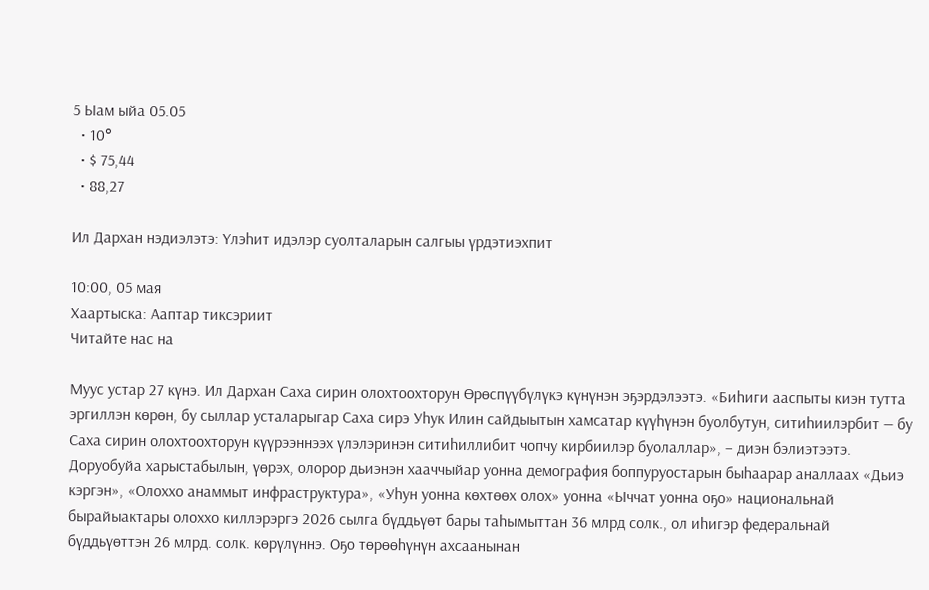5 Ыам ыйа 05.05
  • 10°
  • $ 75,44
  • 88,27

Ил Дархан нэдиэлэтэ: Үлэһит идэлэр суолталарын салгыы үрдэтиэхпит

10:00, 05 мая
Хаартыска: Ааптар тиксэриит
Читайте нас на

Муус устар 27 күнэ. Ил Дархан Саха сирин олохтоохторун Өрөспүүбүлүкэ күнүнэн эҕэрдэлээтэ. «Биһиги ааспыты киэн тутта эргиллэн көрөн, бу сыллар усталарыгар Саха сирэ Уһук Илин сайдыытын хамсатар күүһүнэн буолбутун, ситиһиилэрбит — бу Саха сирин олохтоохторун күүрээннээх үлэлэринэн ситиһиллибит чопчу кирбиилэр буолаллар», – диэн бэлиэтээтэ. Доруобуйа харыстабылын, үөрэх, олорор дьиэнэн хааччыйар уонна демография боппуруостарын быһаарар аналлаах «Дьиэ кэргэн», «Олоххо анаммыт инфраструктура», «Уһун уонна көхтөөх олох» уонна «Ыччат уонна оҕо» национальнай бырайыактары олоххо киллэрэргэ 2026 сылга бүддьүөт бары таһымыттан 36 млрд солк., ол иһигэр федеральнай бүддьүөттэн 26 млрд. солк. көрүлүннэ. Оҕо төрөөһүнүн ахсаанынан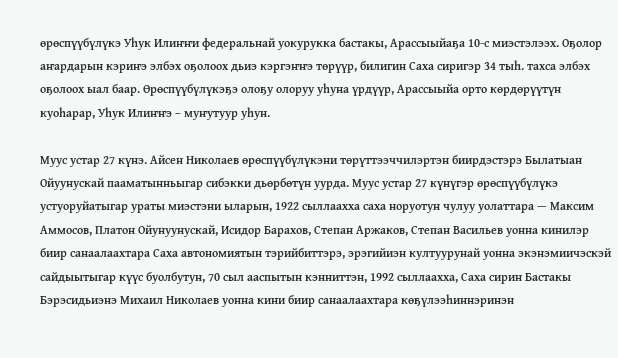өрөспүүбүлүкэ Уһук Илиҥҥи федеральнай уокурукка бастакы, Арассыыйаҕа 10-с миэстэлээх. Оҕолор аҥардарын кэриҥэ элбэх оҕолоох дьиэ кэргэҥҥэ төрүүр, билигин Cаха сиригэр 34 тыһ. тахса элбэх оҕолоох ыал баар. Өрөспүүбүлүкэҕэ олоҕу олоруу уһуна үрдүүр, Арассыыйа орто көрдөрүүтүн куоһарар, Уһук Илиҥҥэ – муҥутуур уһун.

Муус устар 27 күнэ. Айсен Николаев өрөспүүбүлүкэни төрүттээччилэртэн биирдэстэрэ Былатыан Ойуунускай пааматынньыгар сибэкки дьөрбөтүн уурда. Муус устар 27 күнүгэр өрөспүүбүлүкэ устуоруйатыгар ураты миэстэни ыларын, 1922 сыллаахха саха норуотун чулуу уолаттара — Максим Аммосов, Платон Ойунуунускай, Исидор Барахов, Степан Аржаков, Степан Васильев уонна кинилэр биир санаалаахтара Саха автономиятын тэрийбиттэрэ, эрэгийиэн култуурунай уонна экэнэмиичэскэй сайдыытыгар күүс буолбутун, 70 сыл ааспытын кэнниттэн, 1992 сыллаахха, Саха сирин Бастакы Бэрэсидьиэнэ Михаил Николаев уонна кини биир санаалаахтара көҕүлээһиннэринэн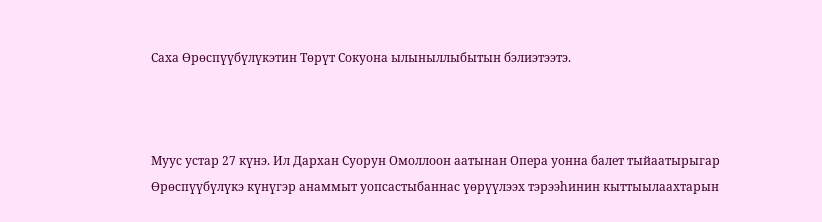Саха Өрөспүүбүлүкэтин Төрүт Сокуона ылыныллыбытын бэлиэтээтэ.



Муус устар 27 күнэ. Ил Дархан Суорун Омоллоон аатынан Опера уонна балет тыйаатырыгар Өрөспүүбүлүкэ күнүгэр анаммыт уопсастыбаннас үөрүүлээх тэрээһинин кыттыылаахтарын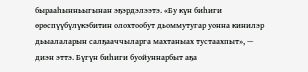бырааһынньыгынан эҕэрдэлээтэ. «Бу күн биһиги өрөспүүбүлүкэбитин олохтообут дьоммутугар уонна кинилэр дьыалаларын салҕааччыларга махтаныах тустаахпыт», — диэн эттэ. Бүгүн биһиги буойуннарбыт аҕа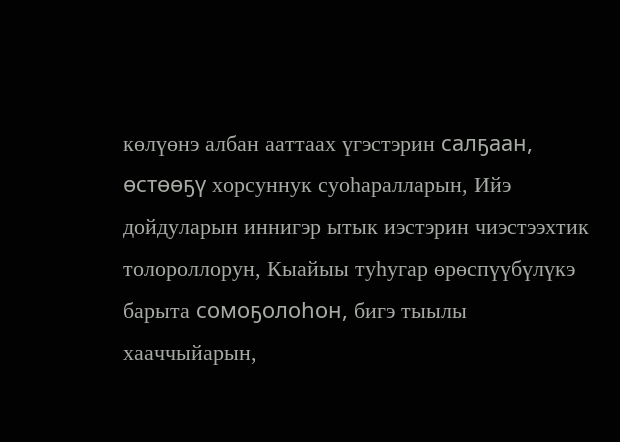көлүөнэ албан ааттаах үгэстэрин салҕаан, өстөөҕү хорсуннук суоһаралларын, Ийэ дойдуларын иннигэр ытык иэстэрин чиэстээхтик толороллорун, Кыайыы туһугар өрөспүүбүлүкэ барыта сомоҕолоһон, бигэ тыылы хааччыйарын,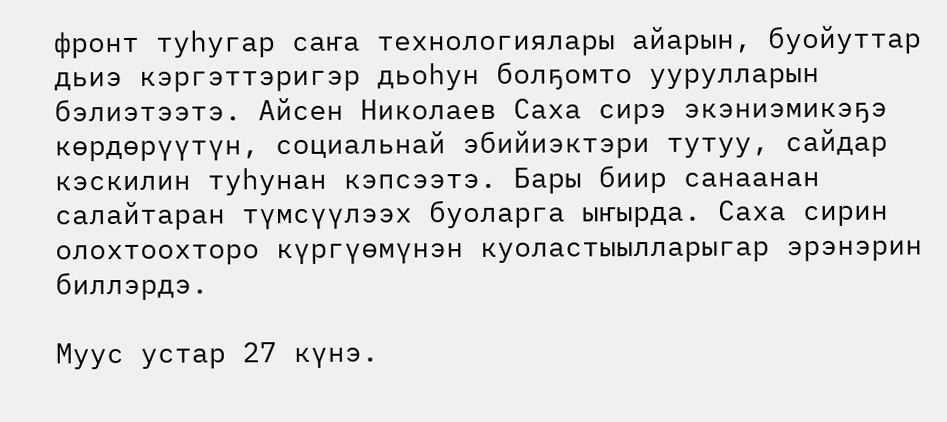фронт туһугар саҥа технологиялары айарын, буойуттар дьиэ кэргэттэригэр дьоһун болҕомто уурулларын бэлиэтээтэ. Айсен Николаев Саха сирэ экэниэмикэҕэ көрдөрүүтүн, социальнай эбийиэктэри тутуу, сайдар кэскилин туһунан кэпсээтэ. Бары биир санаанан салайтаран түмсүүлээх буоларга ыҥырда. Саха сирин олохтоохторо күргүөмүнэн куоластыылларыгар эрэнэрин биллэрдэ.

Муус устар 27 күнэ.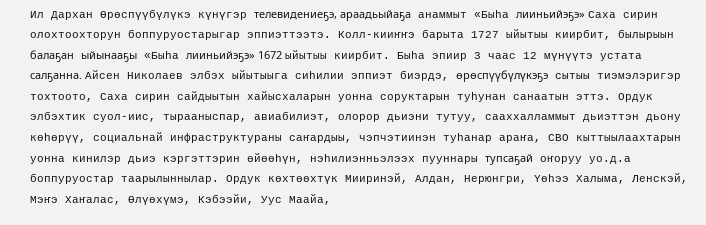Ил Дархан Өрөспүүбүлүкэ күнүгэр телевидениеҕэ, араадьыйаҕа анаммыт «Быһа лииньийэҕэ» Саха сирин олохтоохторун боппуруостарыгар эппиэттээтэ. Колл-кииҥҥэ барыта 1727 ыйытыы киирбит, былырыын балаҕан ыйынааҕы «Быһа лииньийэҕэ» 1672 ыйытыы киирбит. Быһа эпиир 3 чаас 12 мүнүүтэ устата салҕанна. Айсен Николаев элбэх ыйытыыга сиһилии эппиэт биэрдэ, өрөспүүбүлүкэҕэ сытыы тиэмэлэригэр тохтоото, Саха сирин сайдыытын хайысхаларын уонна соруктарын туһунан санаатын эттэ. Ордук элбэхтик суол-иис, тырааныспар, авиабилиэт, олорор дьиэни тутуу, сааххалламмыт дьиэттэн дьону көһөрүү, социальнай инфраструктураны саҥардыы, чэпчэтиинэн туһанар араҥа, СВО кыттыылаахтарын уонна кинилэр дьиэ кэргэттэрин өйөөһүн, нэһилиэнньэлээх пууннары тупсаҕай оҥоруу уо.д.а  боппуруостар таарылыннылар. Ордук көхтөөхтүк Мииринэй, Алдан, Нерюнгри, Үөһээ Халыма, Ленскэй, Мэҥэ Хаҥалас, Өлүөхүмэ, Кэбээйи, Уус Маайа,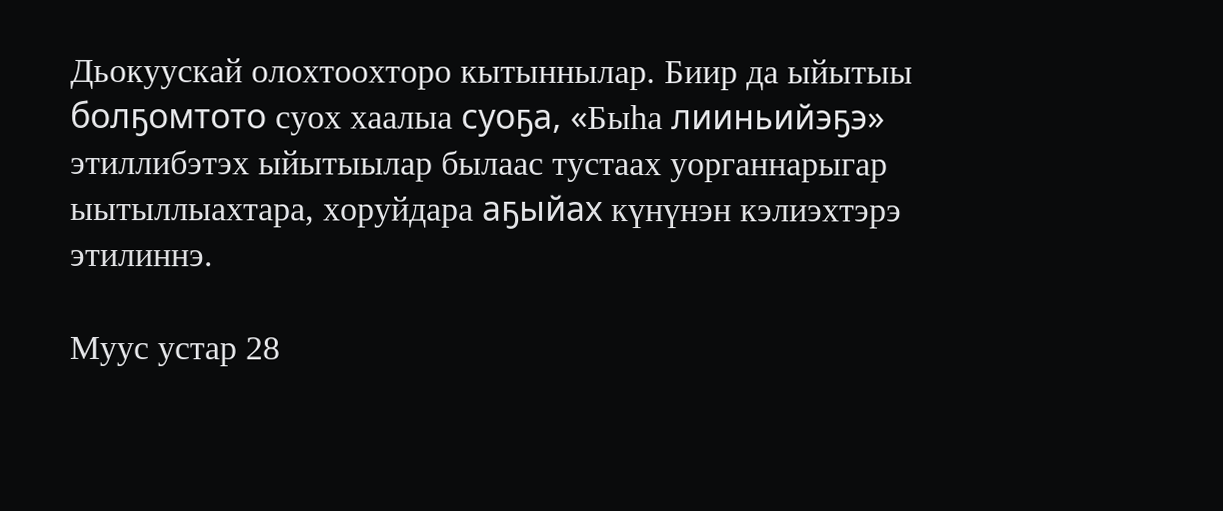Дьокуускай олохтоохторо кытыннылар. Биир да ыйытыы болҕомтото суох хаалыа суоҕа, «Быһа лииньийэҕэ» этиллибэтэх ыйытыылар былаас тустаах уорганнарыгар ыытыллыахтара, хоруйдара аҕыйах күнүнэн кэлиэхтэрэ этилиннэ.

Муус устар 28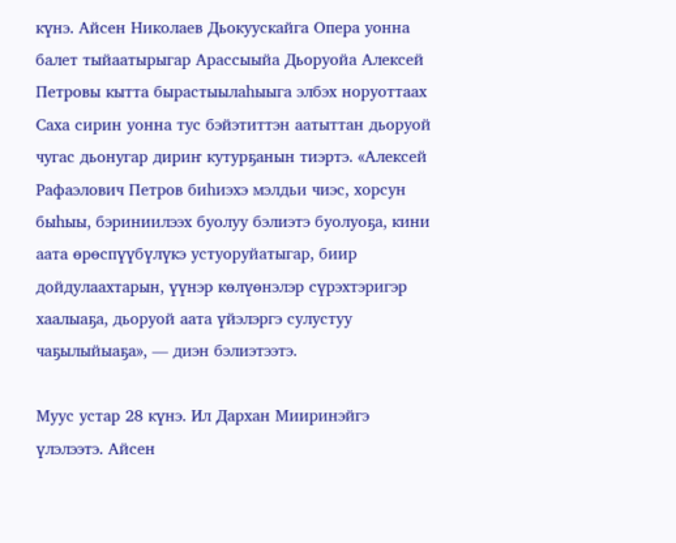күнэ. Айсен Николаев Дьокуускайга Опера уонна балет тыйаатырыгар Арассыыйа Дьоруойа Алексей Петровы кытта бырастыылаһыыга элбэх норуоттаах Саха сирин уонна тус бэйэтиттэн аатыттан дьоруой чугас дьонугар дириҥ кутурҕанын тиэртэ. «Алексей Рафаэлович Петров биһиэхэ мэлдьи чиэс, хорсун быһыы, бэриниилээх буолуу бэлиэтэ буолуоҕа, кини аата өрөспүүбүлүкэ устуоруйатыгар, биир дойдулаахтарын, үүнэр көлүөнэлэр сүрэхтэригэр хаалыаҕа, дьоруой аата үйэлэргэ сулустуу чаҕылыйыаҕа», — диэн бэлиэтээтэ.

Муус устар 28 күнэ. Ил Дархан Мииринэйгэ үлэлээтэ. Айсен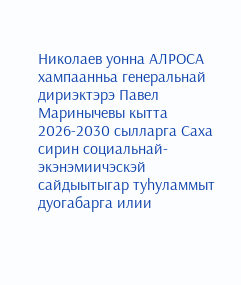Николаев уонна АЛРОСА хампаанньа генеральнай дириэктэрэ Павел Маринычевы кытта 2026-2030 сылларга Саха сирин социальнай-экэнэмиичэскэй сайдыытыгар туһуламмыт дуогабарга илии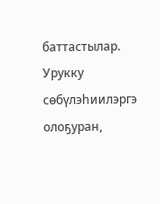баттастылар. Урукку сөбүлэһиилэргэ олоҕуран,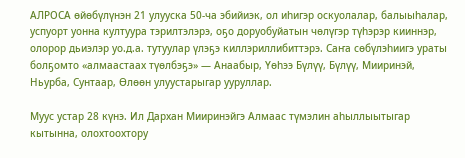АЛРОСА өйөбүлүнэн 21 улууска 50-ча эбийиэк, ол иһигэр оскуолалар, балыыһалар, успуорт уонна култуура тэрилтэлэрэ, оҕо доруобуйатын чөлүгэр түһэрэр кииннэр, олорор дьиэлэр уо.д.а. тутуулар үлэҕэ киллэриллибиттэрэ. Саҥа сөбүлэһиигэ ураты болҕомто «алмаастаах түөлбэҕэ» — Анаабыр, Үөһээ Бүлүү, Бүлүү, Мииринэй, Ньурба, Сунтаар, Өлөөн улуустарыгар ууруллар.

Муус устар 28 күнэ. Ил Дархан Мииринэйгэ Алмаас түмэлин аһыллыытыгар кытынна, олохтоохтору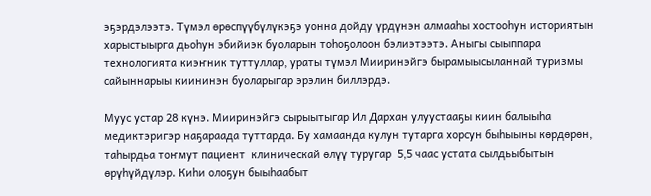эҕэрдэлээтэ. Түмэл өрөспүүбүлүкэҕэ уонна дойду үрдүнэн алмааһы хостооһун историятын харыстыырга дьоһун эбийиэк буоларын тоһоҕолоон бэлиэтээтэ. Аныгы сыыппара технологията киэҥник туттуллар, ураты түмэл Мииринэйгэ бырамыысыланнай туризмы сайыннарыы киининэн буоларыгар эрэлин биллэрдэ.

Муус устар 28 күнэ. Мииринэйгэ сырыытыгар Ил Дархан улуустааҕы киин балыыһа медиктэригэр наҕараада туттарда. Бу хамаанда кулун тутарга хорсун быһыыны көрдөрөн,  таһырдьа тоҥмут пациент  клиническай өлүү туругар  5,5 чаас устата сылдьыбытын өрүһүйдүлэр. Киһи олоҕун быыһаабыт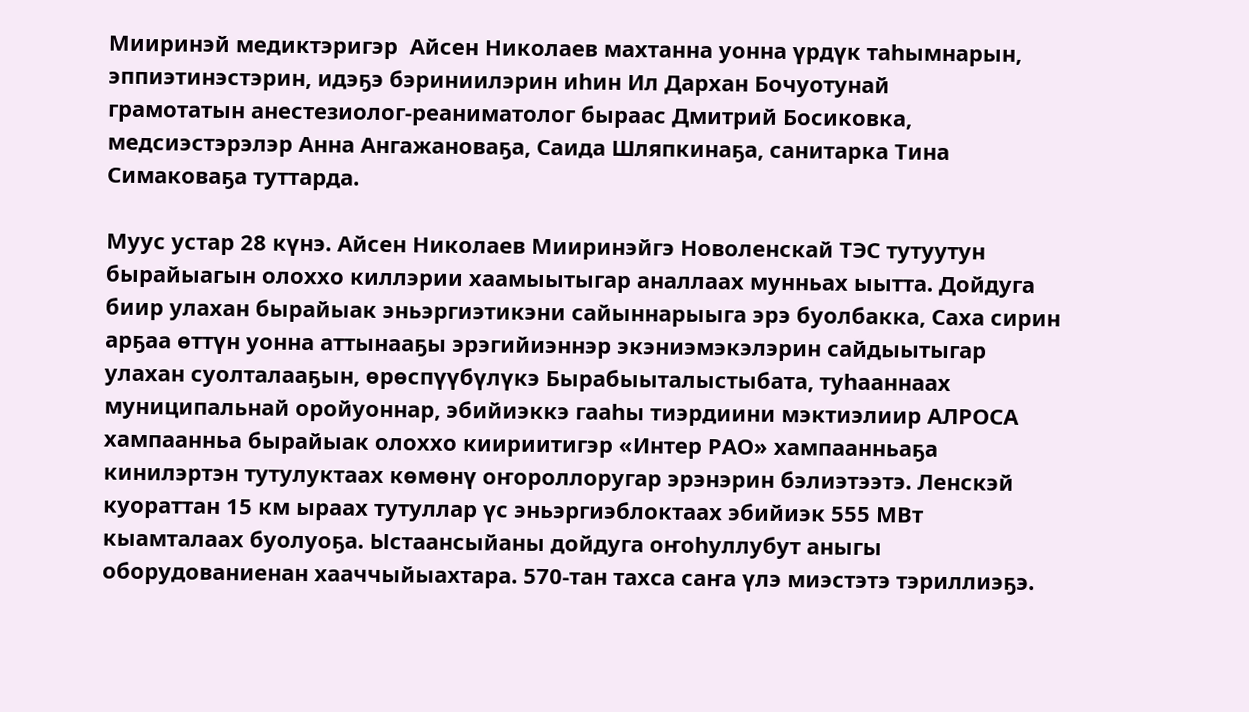Мииринэй медиктэригэр  Айсен Николаев махтанна уонна үрдүк таһымнарын, эппиэтинэстэрин, идэҕэ бэриниилэрин иһин Ил Дархан Бочуотунай       грамотатын анестезиолог-реаниматолог быраас Дмитрий Босиковка, медсиэстэрэлэр Анна Ангажановаҕа, Саида Шляпкинаҕа, санитарка Тина Симаковаҕа туттарда.

Муус устар 28 күнэ. Айсен Николаев Мииринэйгэ Новоленскай ТЭС тутуутун бырайыагын олоххо киллэрии хаамыытыгар аналлаах мунньах ыытта. Дойдуга биир улахан бырайыак эньэргиэтикэни сайыннарыыга эрэ буолбакка, Саха сирин арҕаа өттүн уонна аттынааҕы эрэгийиэннэр экэниэмэкэлэрин сайдыытыгар улахан суолталааҕын, өрөспүүбүлүкэ Бырабыыталыстыбата, туһааннаах муниципальнай оройуоннар, эбийиэккэ гааһы тиэрдиини мэктиэлиир АЛРОСА хампаанньа бырайыак олоххо киириитигэр «Интер РАО» хампаанньаҕа кинилэртэн тутулуктаах көмөнү оҥороллоругар эрэнэрин бэлиэтээтэ. Ленскэй куораттан 15 км ыраах тутуллар үс эньэргиэблоктаах эбийиэк 555 МВт кыамталаах буолуоҕа. Ыстаансыйаны дойдуга оҥоһуллубут аныгы оборудованиенан хааччыйыахтара. 570-тан тахса саҥа үлэ миэстэтэ тэриллиэҕэ.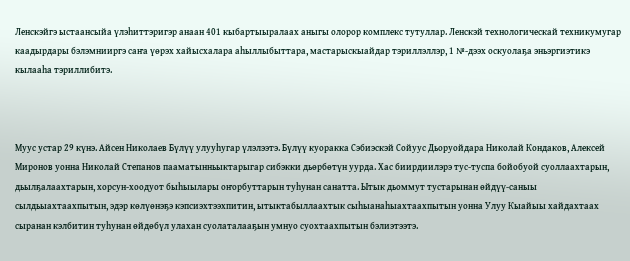Ленскэйгэ ыстаансыйа үлэһиттэригэр анаан 401 кыбартыыралаах аныгы олорор комплекс тутуллар. Ленскэй технологическай техникумугар каадырдары бэлэмнииргэ саҥа үөрэх хайысхалара аһыллыбыттара, мастарыскыайдар тэриллэллэр, 1 №-дээх оскуолаҕа эньэргиэтикэ кылааһа тэриллибитэ.



Муус устар 29 күнэ. Айсен Николаев Бүлүү улууһугар үлэлээтэ. Бүлүү куоракка Сэбиэскэй Сойуус Дьоруойдара Николай Кондаков, Алексей Миронов уонна Николай Степанов пааматынньыктарыгар сибэкки дьөрбөтүн уурда. Хас биирдиилэрэ тус-туспа бойобуой суоллаахтарын, дьылҕалаахтарын, хорсун-хоодуот быһыылары оҥорбуттарын туһунан санатта. Ытык дьоммут тустарынан өйдүү-саныы сылдьыахтаахпытын, эдэр көлүөнэҕэ кэпсиэхтээхпитин, ытыктабыллаахтык сыһыанаһыахтаахпытын уонна Улуу Кыайыы хайдахтаах сыранан кэлбитин туһунан өйдөбүл улахан суолаталааҕын умнуо суохтаахпытын бэлиэтээтэ.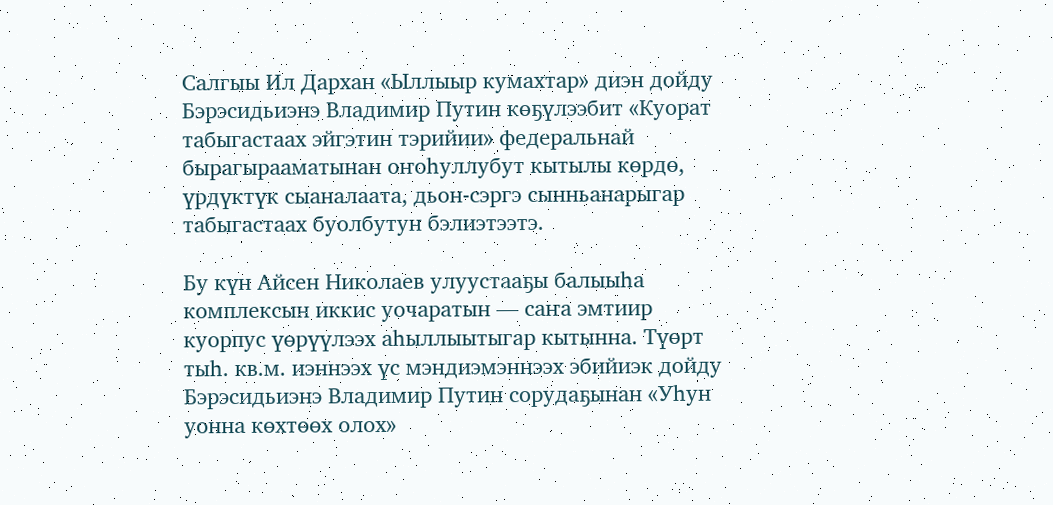Салгыы Ил Дархан «Ыллыыр кумахтар» диэн дойду Бэрэсидьиэнэ Владимир Путин көҕүлээбит «Куорат табыгастаах эйгэтин тэрийии» федеральнай бырагырааматынан оҥоһуллубут кытылы көрдө, үрдүктүк сыаналаата, дьон-сэргэ сынньанарыгар табыгастаах буолбутун бэлиэтээтэ.

Бу күн Айсен Николаев улуустааҕы балыыһа комплексын иккис уочаратын — саҥа эмтиир куорпус үөрүүлээх аһыллыытыгар кытынна. Түөрт тыһ. кв.м. иэннээх үс мэндиэмэннээх эбийиэк дойду Бэрэсидьиэнэ Владимир Путин сорудаҕынан «Уһун уонна көхтөөх олох»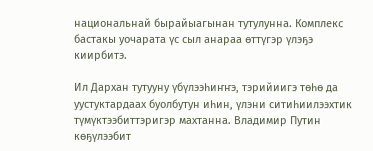национальнай бырайыагынан тутулунна. Комплекс бастакы уочарата үс сыл анараа өттүгэр үлэҕэ киирбитэ.

Ил Дархан тутууну үбүлээһиҥҥэ, тэрийиигэ төһө да уустуктардаах буолбутун иһин, үлэни ситиһиилээхтик түмүктээбиттэригэр махтанна. Владимир Путин көҕүлээбит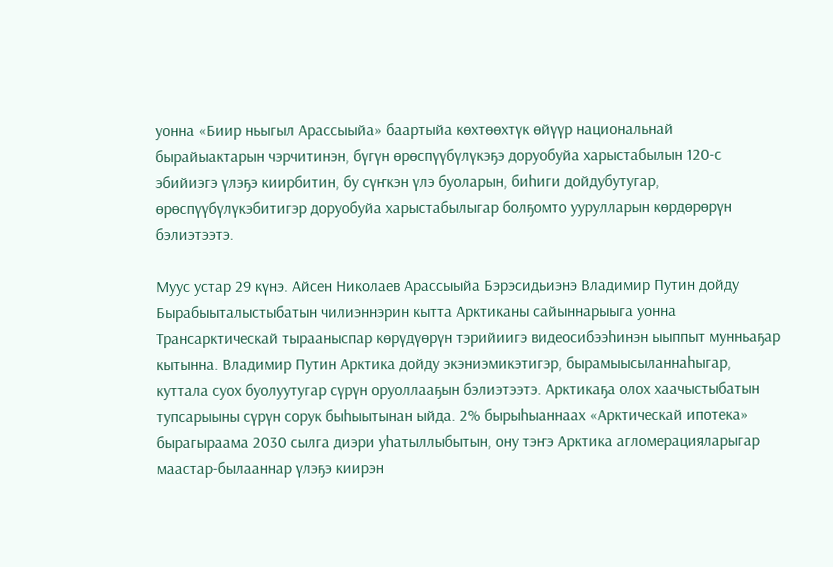уонна «Биир ньыгыл Арассыыйа» баартыйа көхтөөхтүк өйүүр национальнай бырайыактарын чэрчитинэн, бүгүн өрөспүүбүлүкэҕэ доруобуйа харыстабылын 120-с эбийиэгэ үлэҕэ киирбитин, бу сүҥкэн үлэ буоларын, биһиги дойдубутугар, өрөспүүбүлүкэбитигэр доруобуйа харыстабылыгар болҕомто уурулларын көрдөрөрүн бэлиэтээтэ.

Муус устар 29 күнэ. Айсен Николаев Арассыыйа Бэрэсидьиэнэ Владимир Путин дойду Бырабыыталыстыбатын чилиэннэрин кытта Арктиканы сайыннарыыга уонна Трансарктическай тырааныспар көрүдүөрүн тэрийиигэ видеосибээһинэн ыыппыт мунньаҕар кытынна. Владимир Путин Арктика дойду экэниэмикэтигэр, бырамыысыланнаһыгар, куттала суох буолуутугар сүрүн оруоллааҕын бэлиэтээтэ. Арктикаҕа олох хаачыстыбатын тупсарыыны сүрүн сорук быһыытынан ыйда. 2% бырыһыаннаах «Арктическай ипотека» бырагыраама 2030 сылга диэри уһатыллыбытын, ону тэҥэ Арктика агломерацияларыгар маастар-былааннар үлэҕэ киирэн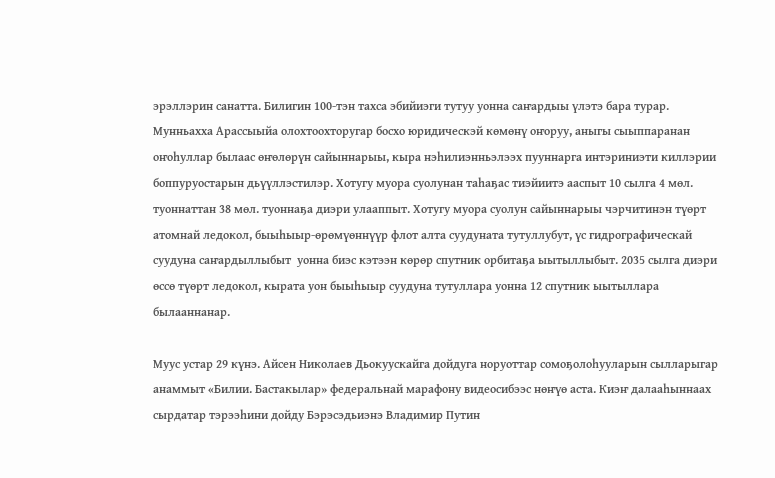эрэллэрин санатта. Билигин 100-тэн тахса эбийиэги тутуу уонна саҥардыы үлэтэ бара турар. Мунньахха Арассыыйа олохтоохторугар босхо юридическэй көмөнү оҥоруу, аныгы сыыппаранан оҥоһуллар былаас өҥөлөрүн сайыннарыы, кыра нэһилиэнньэлээх пууннарга интэриниэти киллэрии боппуруостарын дьүүллэстилэр. Хотугу муора суолунан таһаҕас тиэйиитэ ааспыт 10 сылга 4 мөл. туоннаттан 38 мөл. туоннаҕа диэри улааппыт. Хотугу муора суолун сайыннарыы чэрчитинэн түөрт атомнай ледокол, быыһыыр-өрөмүөннүүр флот алта суудуната тутуллубут, үс гидрографическай суудуна саҥардыллыбыт  уонна биэс кэтээн көрөр спутник орбитаҕа ыытыллыбыт. 2035 сылга диэри өссө түөрт ледокол, кырата уон быыһыыр суудуна тутуллара уонна 12 спутник ыытыллара былааннанар.

Муус устар 29 күнэ. Айсен Николаев Дьокуускайга дойдуга норуоттар сомоҕолоһууларын сылларыгар анаммыт «Билии. Бастакылар» федеральнай марафону видеосибээс нөҥүө аста. Киэҥ далааһыннаах сырдатар тэрээһини дойду Бэрэсэдьиэнэ Владимир Путин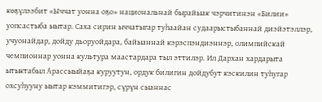көҕүлээбит «Ыччат уонна оҕо» национальнай бырайыак чэрчитинэн «Билии» уопсастыба ыытар. Саха сирин ыччатыгар туһаайан судаарыстыбаннай диэйэтэллэр, учуонайдар, дойду дьоруойдара, байыаннай кэрэспэндиэннэр, олимпийскай чемпионнар уонна культура маастардара тыл эттилэр. Ил Дархан хардарыта ытыктабыл Арассыыйаҕа куруутун, ордук билигин дойдубут кэскилин туһугар охсуһууну ыытар кэммитигэр, сүрүн сыаннас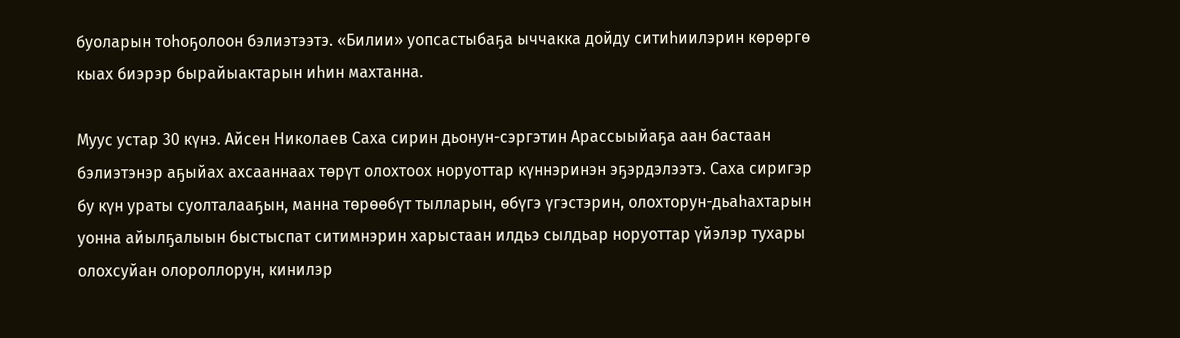буоларын тоһоҕолоон бэлиэтээтэ. «Билии» уопсастыбаҕа ыччакка дойду ситиһиилэрин көрөргө кыах биэрэр бырайыактарын иһин махтанна.

Муус устар 30 күнэ. Айсен Николаев Саха сирин дьонун-сэргэтин Арассыыйаҕа аан бастаан бэлиэтэнэр аҕыйах ахсааннаах төрүт олохтоох норуоттар күннэринэн эҕэрдэлээтэ. Саха сиригэр бу күн ураты суолталааҕын, манна төрөөбүт тылларын, өбүгэ үгэстэрин, олохторун-дьаһахтарын уонна айылҕалыын быстыспат ситимнэрин харыстаан илдьэ сылдьар норуоттар үйэлэр тухары олохсуйан олороллорун, кинилэр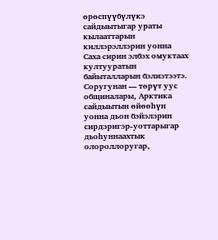өрөспүүбүлүкэ сайдыытыгар ураты кылааттарын киллэрэллэрин уонна Саха сирин элбэх омуктаах култууратын байыталларын бэлиэтээтэ. Соругунан — төрүт уус общиналары, Арктика сайдыытын өйөөһүн уонна дьон бэйэлэрин сирдэригэр-уоттарыгар дьоһуннаахтык олороллоругар,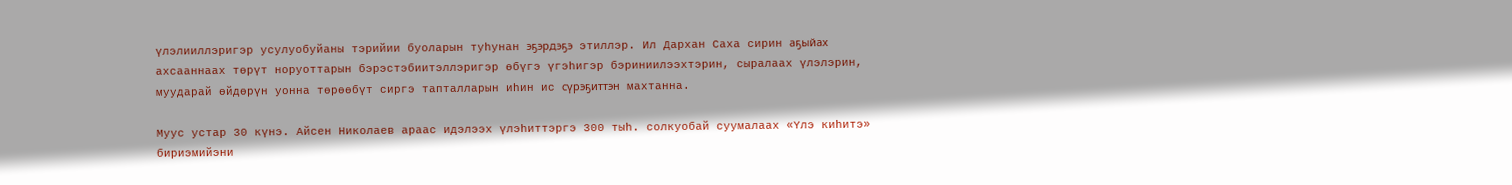үлэлииллэригэр усулуобуйаны тэрийии буоларын туһунан эҕэрдэҕэ этиллэр. Ил Дархан Саха сирин аҕыйах ахсааннаах төрүт норуоттарын бэрэстэбиитэллэригэр өбүгэ үгэһигэр бэриниилээхтэрин, сыралаах үлэлэрин, муударай өйдөрүн уонна төрөөбүт сиргэ тапталларын иһин ис сүрэҕиттэн махтанна.

Муус устар 30 күнэ. Айсен Николаев араас идэлээх үлэһиттэргэ 300 тыһ. солкуобай суумалаах «Үлэ киһитэ» бириэмийэни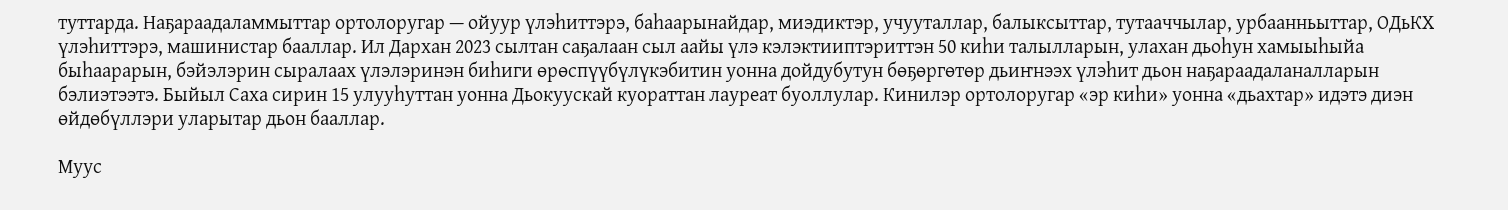туттарда. Наҕараадаламмыттар ортолоругар — ойуур үлэһиттэрэ, баһаарынайдар, миэдиктэр, учууталлар, балыксыттар, тутааччылар, урбаанньыттар, ОДьКХ үлэһиттэрэ, машинистар бааллар. Ил Дархан 2023 сылтан саҕалаан сыл аайы үлэ кэлэктииптэриттэн 50 киһи талылларын, улахан дьоһун хамыыһыйа быһаарарын, бэйэлэрин сыралаах үлэлэринэн биһиги өрөспүүбүлүкэбитин уонна дойдубутун бөҕөргөтөр дьиҥнээх үлэһит дьон наҕараадаланалларын бэлиэтээтэ. Быйыл Саха сирин 15 улууһуттан уонна Дьокуускай куораттан лауреат буоллулар. Кинилэр ортолоругар «эр киһи» уонна «дьахтар» идэтэ диэн өйдөбүллэри уларытар дьон бааллар.

Муус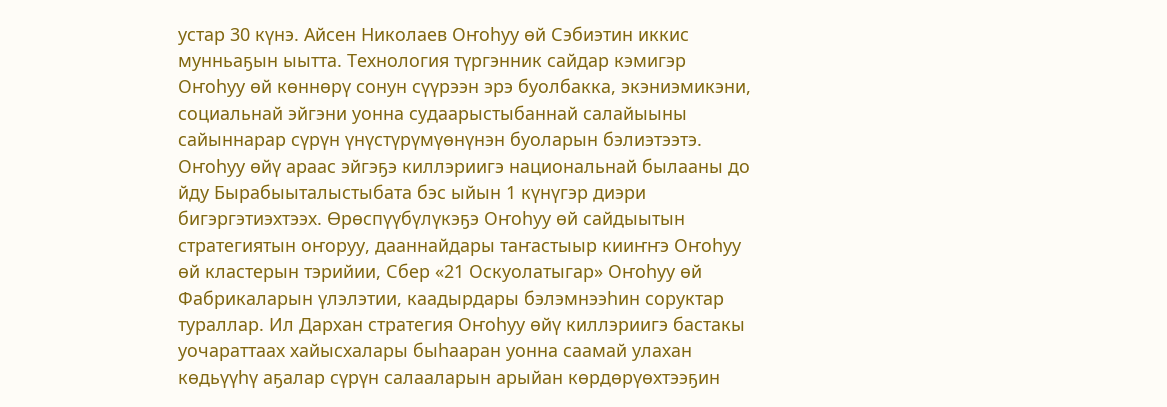устар 30 күнэ. Айсен Николаев Оҥоһуу өй Сэбиэтин иккис мунньаҕын ыытта. Технология түргэнник сайдар кэмигэр Оҥоһуу өй көннөрү сонун сүүрээн эрэ буолбакка, экэниэмикэни, социальнай эйгэни уонна судаарыстыбаннай салайыыны сайыннарар сүрүн үнүстүрүмүөнүнэн буоларын бэлиэтээтэ. Оҥоһуу өйү араас эйгэҕэ киллэриигэ национальнай былааны до     йду Бырабыыталыстыбата бэс ыйын 1 күнүгэр диэри бигэргэтиэхтээх. Өрөспүүбүлүкэҕэ Оҥоһуу өй сайдыытын стратегиятын оҥоруу, дааннайдары таҥастыыр кииҥҥэ Оҥоһуу өй кластерын тэрийии, Сбер «21 Оскуолатыгар» Оҥоһуу өй Фабрикаларын үлэлэтии, каадырдары бэлэмнээһин соруктар тураллар. Ил Дархан стратегия Оҥоһуу өйү киллэриигэ бастакы уочараттаах хайысхалары быһааран уонна саамай улахан көдьүүһү аҕалар сүрүн салааларын арыйан көрдөрүөхтээҕин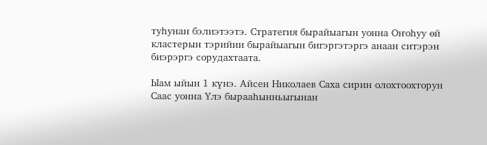туһунан бэлиэтээтэ. Стратегия бырайыагын уонна Оҥоһуу өй кластерын тэрийии бырайыагын бигэргэтэргэ анаан ситэрэн биэрэргэ сорудахтаата.

Ыам ыйын 1 күнэ. Айсен Николаев Саха сирин олохтоохторун Саас уонна Үлэ бырааһынньыгынан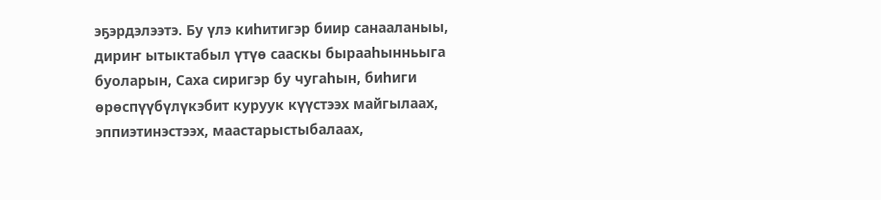эҕэрдэлээтэ. Бу үлэ киһитигэр биир санааланыы, дириҥ ытыктабыл үтүө сааскы бырааһынньыга буоларын, Саха сиригэр бу чугаһын, биһиги өрөспүүбүлүкэбит куруук күүстээх майгылаах, эппиэтинэстээх, маастарыстыбалаах,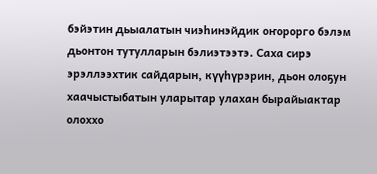бэйэтин дьыалатын чиэһинэйдик оҥорорго бэлэм дьонтон тутулларын бэлиэтээтэ. Саха сирэ эрэллээхтик сайдарын, күүһүрэрин, дьон олоҕун хаачыстыбатын уларытар улахан бырайыактар олоххо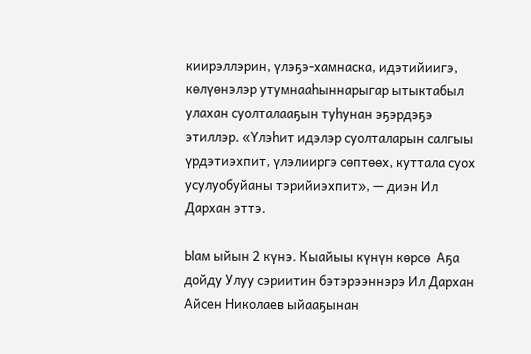киирэллэрин, үлэҕэ-хамнаска, идэтийиигэ, көлүөнэлэр утумнааһыннарыгар ытыктабыл улахан суолталааҕын туһунан эҕэрдэҕэ этиллэр. «Үлэһит идэлэр суолталарын салгыы үрдэтиэхпит, үлэлииргэ сөптөөх, куттала суох усулуобуйаны тэрийиэхпит», — диэн Ил Дархан эттэ.

Ыам ыйын 2 күнэ. Кыайыы күнүн көрсө  Аҕа дойду Улуу сэриитин бэтэрээннэрэ Ил Дархан Айсен Николаев ыйааҕынан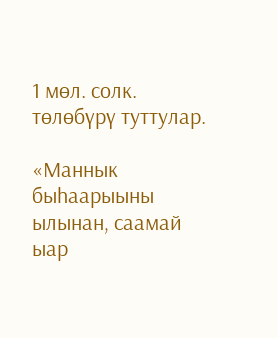1 мөл. солк. төлөбүрү туттулар.

«Маннык быһаарыыны ылынан, саамай ыар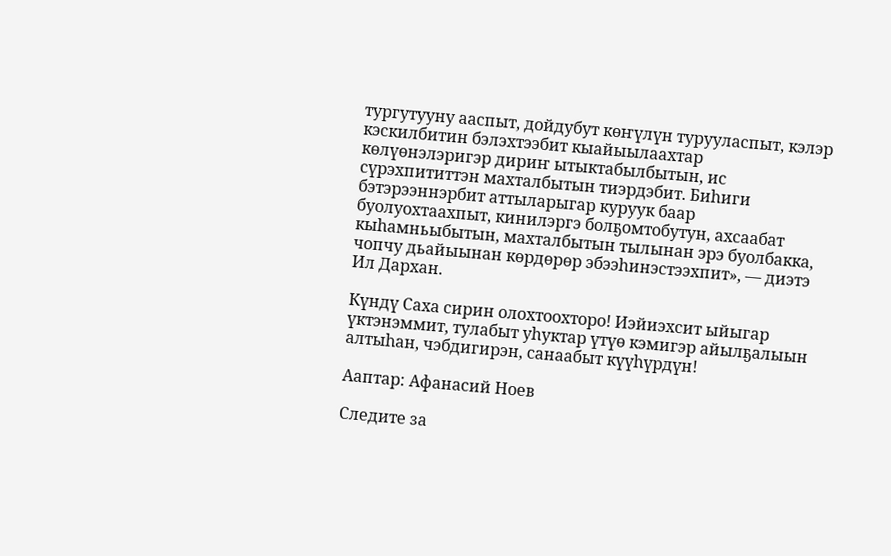тургутууну ааспыт, дойдубут көҥүлүн турууласпыт, кэлэр кэскилбитин бэлэхтээбит кыайыылаахтар көлүөнэлэригэр дириҥ ытыктабылбытын, ис сүрэхпититтэн махталбытын тиэрдэбит. Биһиги бэтэрээннэрбит аттыларыгар куруук баар буолуохтаахпыт, кинилэргэ болҕомтобутун, ахсаабат кыһамньыбытын, махталбытын тылынан эрэ буолбакка, чопчу дьайыынан көрдөрөр эбээһинэстээхпит», — диэтэ Ил Дархан.

Күндү Саха сирин олохтоохторо! Иэйиэхсит ыйыгар үктэнэммит, тулабыт уһуктар үтүө кэмигэр айылҕалыын алтыһан, чэбдигирэн, санаабыт күүһүрдүн!

Ааптар: Афанасий Ноев

Следите за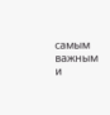самым важным и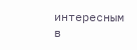интересным в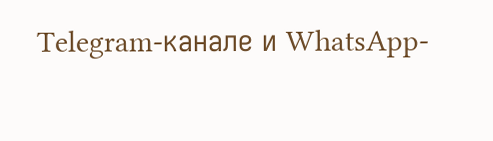Telegram-канале и WhatsApp-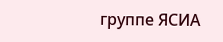группе ЯСИА